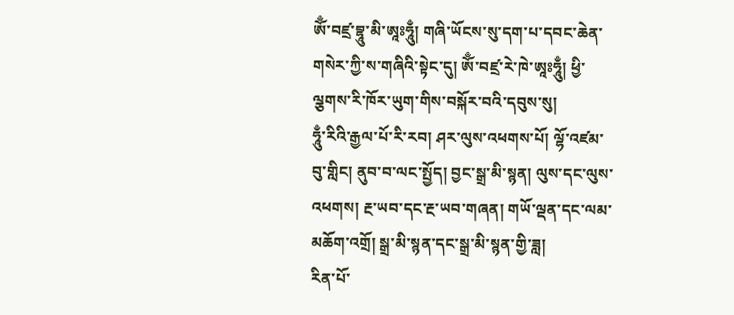ཨོྃ་བཛྲ་བྷཱུ་མི་ཨཱཿཧཱུྃ། གཞི་ཡོངས་སུ་དག་པ་དབང་ཆེན་གསེར་ཀྱི་ས་གཞིའི་སྟེང་དུ། ཨོྃ་བཛྲ་རེ་ཁེ་ཨཱཿཧཱུྃ། ཕྱི་ལྕགས་རི་ཁོར་ཡུག་གིས་བསྐོར་བའི་དབུས་སུ།
ཧཱུྃ་རིའི་རྒྱལ་པོ་རི་རབ། ཤར་ལུས་འཕགས་པོ། ལྷོ་འཛམ་བུ་གླིང། ནུབ་བ་ལང་སྤྱོད། བྱང་སྒྲ་མི་སྙན། ལུས་དང་ལུས་འཕགས། རྔ་ཡབ་དང་རྔ་ཡབ་གཞན། གཡོ་ལྡན་དང་ལམ་མཆོག་འགྲོ། སྒྲ་མི་སྙན་དང་སྒྲ་མི་སྙན་གྱི་ཟླ།
རིན་པོ་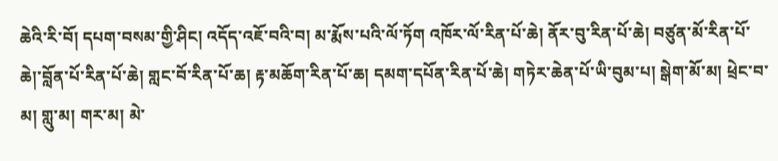ཆེའི་རི་བོ། དཔག་བསམ་གྱི་ཤིང། འདོད་འཇོ་བའི་བ། མ་རྨོས་པའི་ལོ་ཏོག འཁོར་ལོ་རིན་པོ་ཆེ། ནོར་བུ་རིན་པོ་ཆེ། བཙུན་མོ་རིན་པོ་ཆེ།་བློན་པོ་རིན་པོ་ཆེ། གླང་བོ་རིན་པོ་ཆ། རྟ་མཆོག་རིན་པོ་ཆ། དམག་དཔོན་རིན་པོ་ཆེ། གཏེར་ཆེན་པོ་ཡི་བུམ་པ། སྒེག་མོ་མ། ཕྲེང་བ་མ། གླུ་མ། གར་མ། མེ་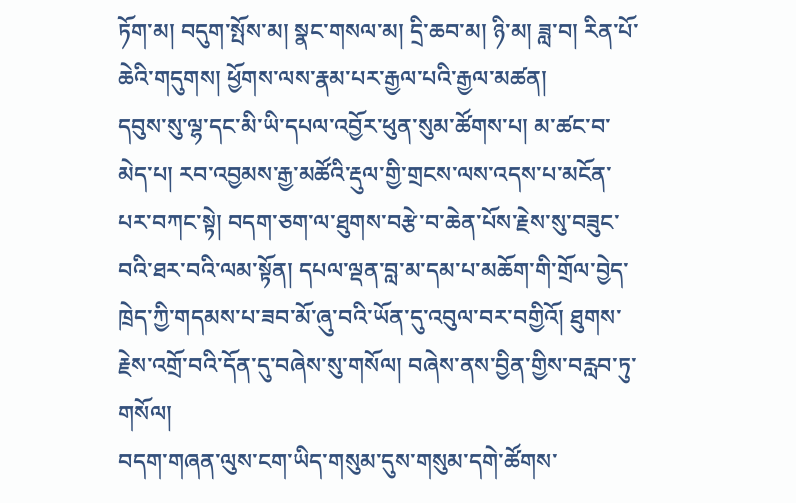ཏོག་མ། བདུག་སྤོས་མ། སྣང་གསལ་མ། དྲི་ཆབ་མ། ཉི་མ། ཟླ་བ། རིན་པོ་ཆེའི་གདུགས། ཕྱོགས་ལས་རྣམ་པར་རྒྱལ་པའི་རྒྱལ་མཚན།
དབུས་སུ་ལྷ་དང་མི་ཡི་དཔལ་འབྱོར་ཕུན་སུམ་ཚོགས་པ། མ་ཚང་བ་མེད་པ། རབ་འབྱམས་རྒྱ་མཚོའི་རྡུལ་གྱི་གྲངས་ལས་འདས་པ་མངོན་པར་བཀང་སྟེ། བདག་ཅག་ལ་ཐུགས་བརྩེ་བ་ཆེན་པོས་རྗེས་སུ་བཟུང་བའི་ཐར་བའི་ལམ་སྟོན། དཔལ་ལྡན་བླ་མ་དམ་པ་མཆོག་གི་གྲོལ་བྱེད་ཁྲེད་ཀྱི་གདམས་པ་ཟབ་མོ་ཞུ་བའི་ཡོན་དུ་འབུལ་བར་བགྱིའོ། ཐུགས་རྗེས་འགྲོ་བའི་དོན་དུ་བཞེས་སུ་གསོལ། བཞེས་ནས་བྱིན་གྱིས་བརླབ་ཏུ་གསོལ།
བདག་གཞན་ལུས་ངག་ཡིད་གསུམ་དུས་གསུམ་དགེ་ཚོགས་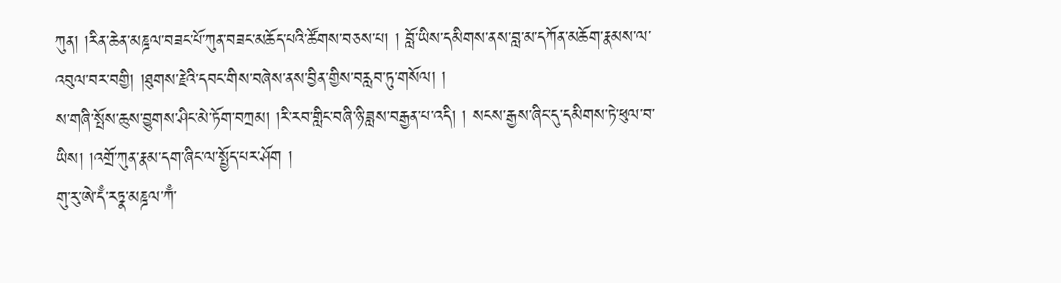ཀུན། །རིན་ཆེན་མཎྜལ་བཟང་པོ་ཀུན་བཟང་མཆོད་པའི་ཚོགས་བཅས་པ། ། བློ་ཡིས་དམིགས་ནས་བླ་མ་དཀོན་མཆོག་རྣམས་ལ་འབུལ་བར་བགྱི། །ཐུགས་རྗེའི་དབང་གིས་བཞེས་ནས་བྱིན་གྱིས་བརླབ་ཏུ་གསོལ། །
ས་གཞི་སྤོས་ཆུས་བྱུགས་ཤིང་མེ་ཏོག་བཀྲམ། །རི་རབ་གླིང་བཞི་ཉི་ཟླས་བརྒྱན་པ་འདི། ། སངས་རྒྱས་ཞིང་དུ་དམིགས་ཏེ་ཕུལ་བ་ཡིས། །འགྲོ་ཀུན་རྣམ་དག་ཞིང་ལ་སྤྱོད་པར་ཤོག །
གུ་རུ་ཨེ་དྃ་རཏྣ་མཎྜལ་ཀྃ་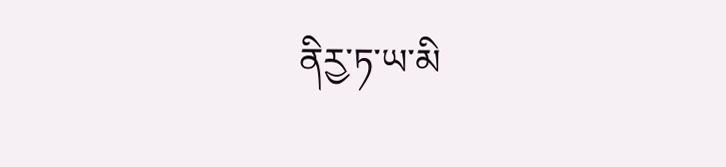ནིརྱ་ཏ་ཡ་མི